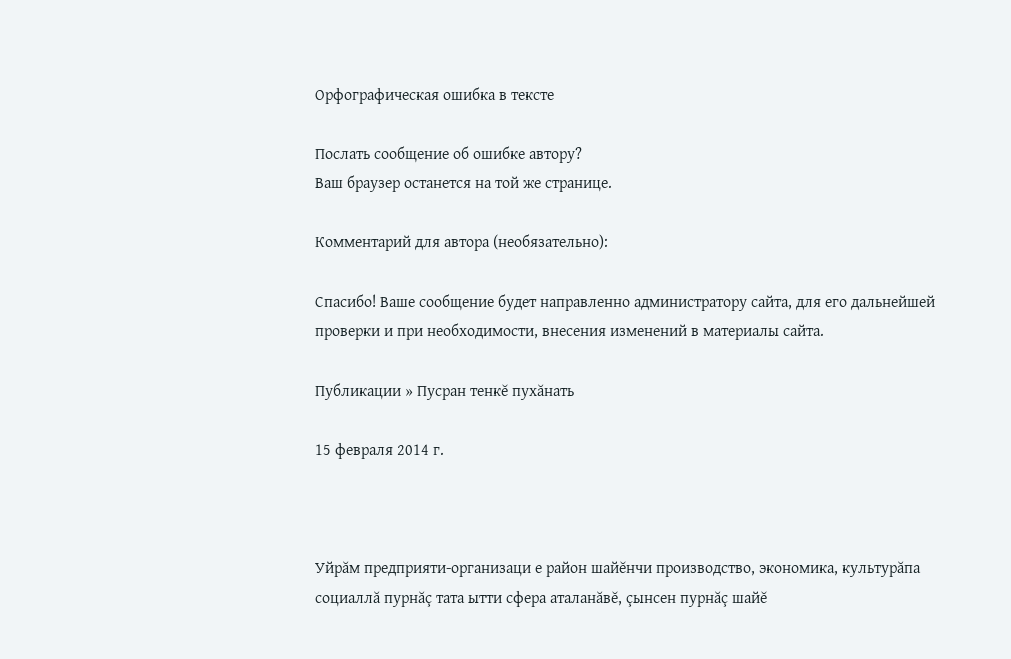Орфографическая ошибка в тексте

Послать сообщение об ошибке автору?
Ваш браузер останется на той же странице.

Комментарий для автора (необязательно):

Спасибо! Ваше сообщение будет направленно администратору сайта, для его дальнейшей проверки и при необходимости, внесения изменений в материалы сайта.

Публикации » Пусран тенкĕ пухăнать

15 февраля 2014 г.



Уйрăм предприяти-организаци е район шайĕнчи производство, экономика, культурăпа социаллă пурнăç тата ытти сфера аталанăвĕ, çынсен пурнăç шайĕ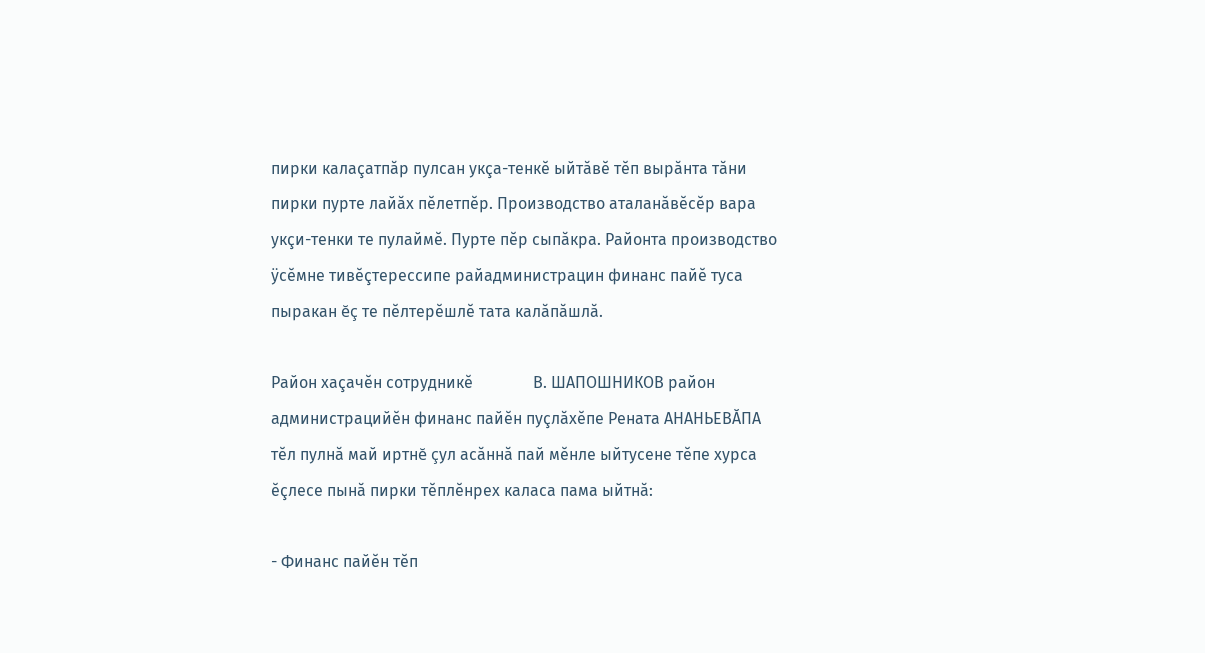пирки калаçатпăр пулсан укçа-тенкĕ ыйтăвĕ тĕп вырăнта тăни пирки пурте лайăх пĕлетпĕр. Производство аталанăвĕсĕр вара укçи-тенки те пулаймĕ. Пурте пĕр сыпăкра. Районта производство ÿсĕмне тивĕçтерессипе райадминистрацин финанс пайĕ туса пыракан ĕç те пĕлтерĕшлĕ тата калăпăшлă.

Район хаçачĕн сотрудникĕ               В. ШАПОШНИКОВ район администрацийĕн финанс пайĕн пуçлăхĕпе Рената АНАНЬЕВĂПА тĕл пулнă май иртнĕ çул асăннă пай мĕнле ыйтусене тĕпе хурса ĕçлесе пынă пирки тĕплĕнрех каласа пама ыйтнă:

- Финанс пайĕн тĕп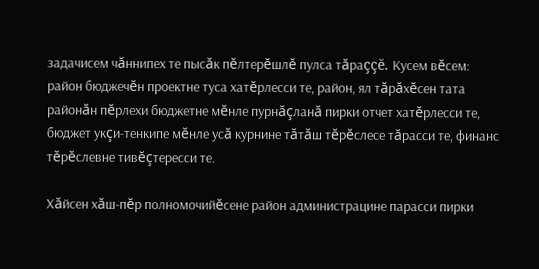задачисем чăннипех те пысăк пĕлтерĕшлĕ пулса тăраççĕ. Кусем вĕсем: район бюджечĕн проектне туса хатĕрлесси те, район, ял тăрăхĕсен тата районăн пĕрлехи бюджетне мĕнле пурнăçланă пирки отчет хатĕрлесси те, бюджет укçи-тенкипе мĕнле усă курнине тăтăш тĕрĕслесе тăрасси те, финанс тĕрĕслевне тивĕçтересси те.

Хăйсен хăш-пĕр полномочийĕсене район администрацине парасси пирки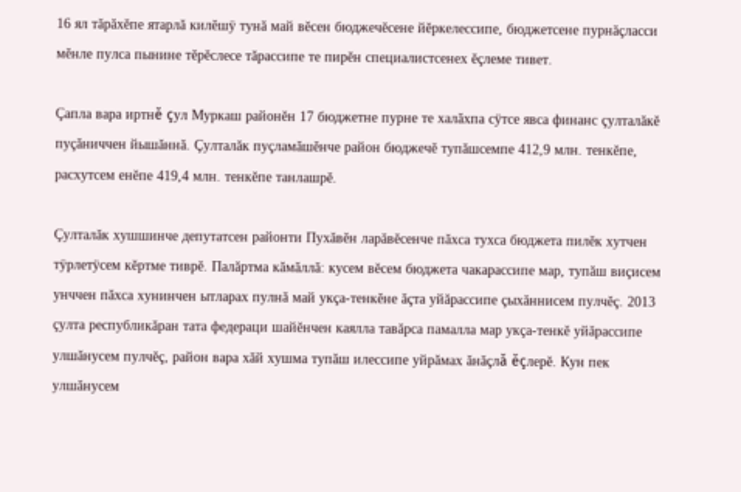16 ял тăрăхĕпе ятарлă килĕшÿ тунă май вĕсен бюджечĕсене йĕркелессипе, бюджетсене пурнăçласси мĕнле пулса пынине тĕрĕслесе тăрассипе те пирĕн специалистсенех ĕçлеме тивет.

Çапла вара иртнĕ çул Муркаш районĕн 17 бюджетне пурне те халăхпа сÿтсе явса финанс çулталăкĕ пуçăниччен йышăннă. Çулталăк пуçламăшĕнче район бюджечĕ тупăшсемпе 412,9 млн. тенкĕпе, расхутсем енĕпе 419,4 млн. тенкĕпе танлашрĕ.

Çулталăк хушшинче депутатсен районти Пухăвĕн ларăвĕсенче пăхса тухса бюджета пилĕк хутчен тÿрлетÿсем кĕртме тиврĕ. Палăртма кăмăллă: кусем вĕсем бюджета чакарассипе мар, тупăш виçисем унччен пăхса хунинчен ытларах пулнă май укçа-тенкĕне ăçта уйăрассипе çыхăннисем пулчĕç. 2013 çулта республикăран тата федераци шайĕнчен каялла тавăрса памалла мар укçа-тенкĕ уйăрассипе улшăнусем пулчĕç, район вара хăй хушма тупăш илессипе уйрăмах ăнăçлă ĕçлерĕ. Кун пек улшăнусем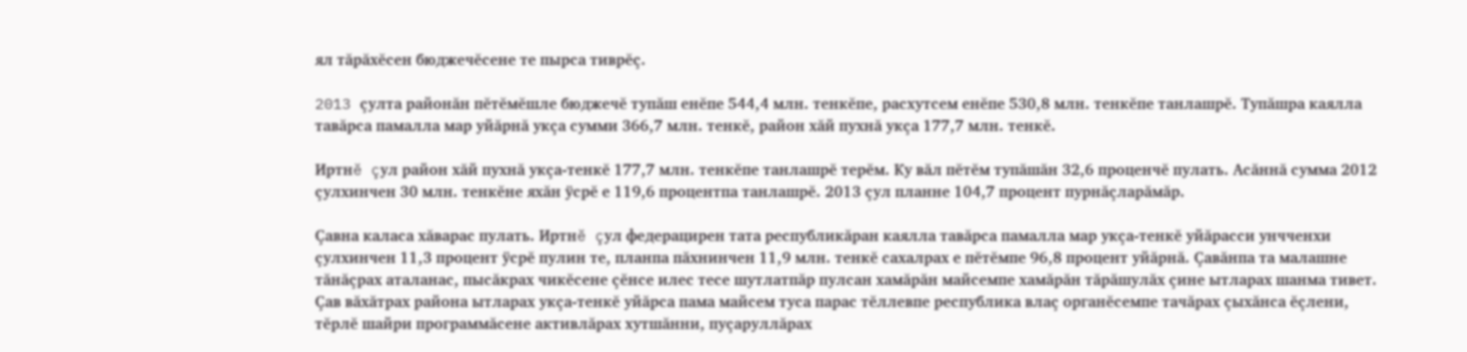ял тăрăхĕсен бюджечĕсене те пырса тиврĕç.

2013 çулта районăн пĕтĕмĕшле бюджечĕ тупăш енĕпе 544,4 млн. тенкĕпе, расхутсем енĕпе 530,8 млн. тенкĕпе танлашрĕ. Тупăшра каялла тавăрса памалла мар уйăрнă укçа сумми 366,7 млн. тенкĕ, район хăй пухнă укçа 177,7 млн. тенкĕ.

Иртнĕ çул район хăй пухнă укçа-тенкĕ 177,7 млн. тенкĕпе танлашрĕ терĕм. Ку вăл пĕтĕм тупăшăн 32,6 проценчĕ пулать. Асăннă сумма 2012 çулхинчен 30 млн. тенкĕне яхăн ÿсрĕ е 119,6 процентпа танлашрĕ. 2013 çул планне 104,7 процент пурнăçларăмăр.

Çавна каласа хăварас пулать. Иртнĕ çул федерацирен тата республикăран каялла тавăрса памалла мар укçа-тенкĕ уйăрасси унчченхи çулхинчен 11,3 процент ÿсрĕ пулин те, планпа пăхнинчен 11,9 млн. тенкĕ сахалрах е пĕтĕмпе 96,8 процент уйăрнă. Çавăнпа та малашне тăнăçрах аталанас, пысăкрах чикĕсене çĕнсе илес тесе шутлатпăр пулсан хамăрăн майсемпе хамăрăн тăрăшулăх çине ытларах шанма тивет. Çав вăхăтрах района ытларах укçа-тенкĕ уйăрса пама майсем туса парас тĕллевпе республика влаç органĕсемпе тачăрах çыхăнса ĕçлени, тĕрлĕ шайри программăсене активлăрах хутшăнни, пуçаруллăрах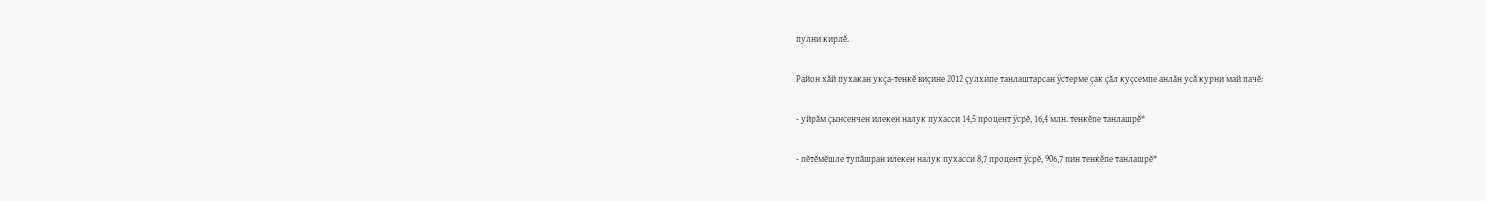пулни кирлĕ.

Район хăй пухакан укçа-тенкĕ виçине 2012 çулхипе танлаштарсан ÿстерме çак çăл куçсемпе анлăн усă курни май пачĕ:

- уйрăм çынсенчен илекен налук пухасси 14,5 процент ÿсрĕ, 16,4 млн. тенкĕпе танлашрĕ*

- пĕтĕмĕшле тупăшран илекен налук пухасси 8,7 процент ÿсрĕ, 906,7 пин тенкĕпе танлашрĕ*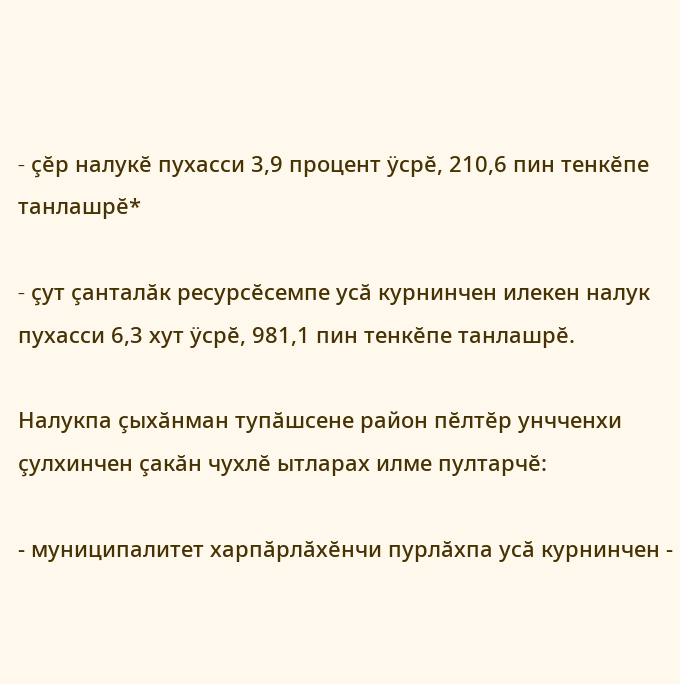- çĕр налукĕ пухасси 3,9 процент ÿсрĕ, 210,6 пин тенкĕпе танлашрĕ*

- çут çанталăк ресурсĕсемпе усă курнинчен илекен налук пухасси 6,3 хут ÿсрĕ, 981,1 пин тенкĕпе танлашрĕ.

Налукпа çыхăнман тупăшсене район пĕлтĕр унчченхи çулхинчен çакăн чухлĕ ытларах илме пултарчĕ:

- муниципалитет харпăрлăхĕнчи пурлăхпа усă курнинчен -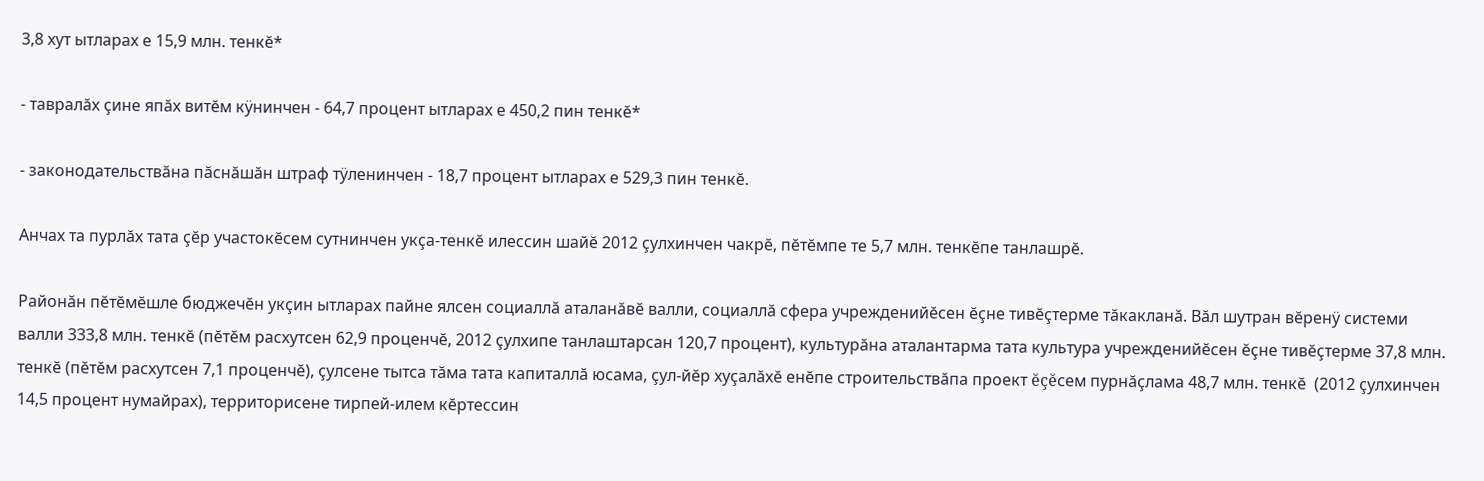3,8 хут ытларах е 15,9 млн. тенкĕ*

- тавралăх çине япăх витĕм кÿнинчен - 64,7 процент ытларах е 450,2 пин тенкĕ*

- законодательствăна пăснăшăн штраф тÿленинчен - 18,7 процент ытларах е 529,3 пин тенкĕ.

Анчах та пурлăх тата çĕр участокĕсем сутнинчен укçа-тенкĕ илессин шайĕ 2012 çулхинчен чакрĕ, пĕтĕмпе те 5,7 млн. тенкĕпе танлашрĕ.

Районăн пĕтĕмĕшле бюджечĕн укçин ытларах пайне ялсен социаллă аталанăвĕ валли, социаллă сфера учрежденийĕсен ĕçне тивĕçтерме тăкакланă. Вăл шутран вĕренÿ системи валли 333,8 млн. тенкĕ (пĕтĕм расхутсен 62,9 проценчĕ, 2012 çулхипе танлаштарсан 120,7 процент), культурăна аталантарма тата культура учрежденийĕсен ĕçне тивĕçтерме 37,8 млн. тенкĕ (пĕтĕм расхутсен 7,1 проценчĕ), çулсене тытса тăма тата капиталлă юсама, çул-йĕр хуçалăхĕ енĕпе строительствăпа проект ĕçĕсем пурнăçлама 48,7 млн. тенкĕ  (2012 çулхинчен 14,5 процент нумайрах), территорисене тирпей-илем кĕртессин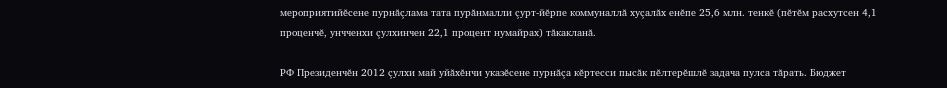мероприятийĕсене пурнăçлама тата пурăнмалли çурт-йĕрпе коммуналлă хуçалăх енĕпе 25,6 млн. тенкĕ (пĕтĕм расхутсен 4,1 проценчĕ, унчченхи çулхинчен 22,1 процент нумайрах) тăкакланă.

РФ Президенчĕн 2012 çулхи май уйăхĕнчи указĕсене пурнăçа кĕртесси пысăк пĕлтерĕшлĕ задача пулса тăрать. Бюджет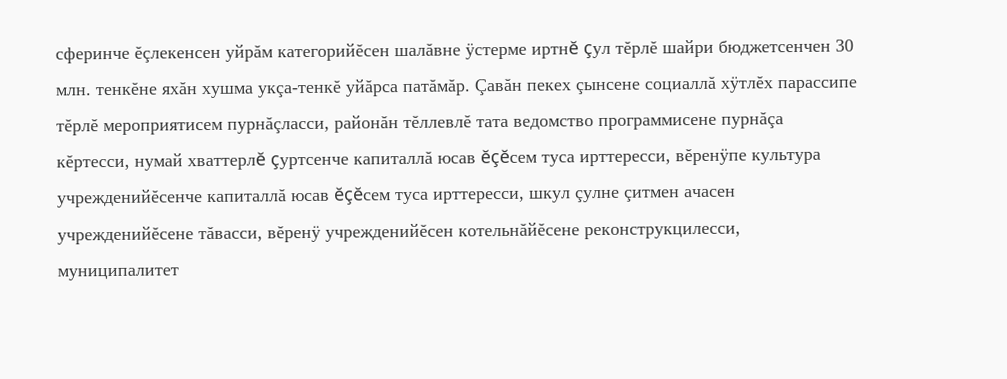сферинче ĕçлекенсен уйрăм категорийĕсен шалăвне ÿстерме иртнĕ çул тĕрлĕ шайри бюджетсенчен 30 млн. тенкĕне яхăн хушма укçа-тенкĕ уйăрса патăмăр. Çавăн пекех çынсене социаллă хÿтлĕх парассипе тĕрлĕ мероприятисем пурнăçласси, районăн тĕллевлĕ тата ведомство программисене пурнăçа кĕртесси, нумай хваттерлĕ çуртсенче капиталлă юсав ĕçĕсем туса ирттересси, вĕренÿпе культура учрежденийĕсенче капиталлă юсав ĕçĕсем туса ирттересси, шкул çулне çитмен ачасен учрежденийĕсене тăвасси, вĕренÿ учрежденийĕсен котельнăйĕсене реконструкцилесси, муниципалитет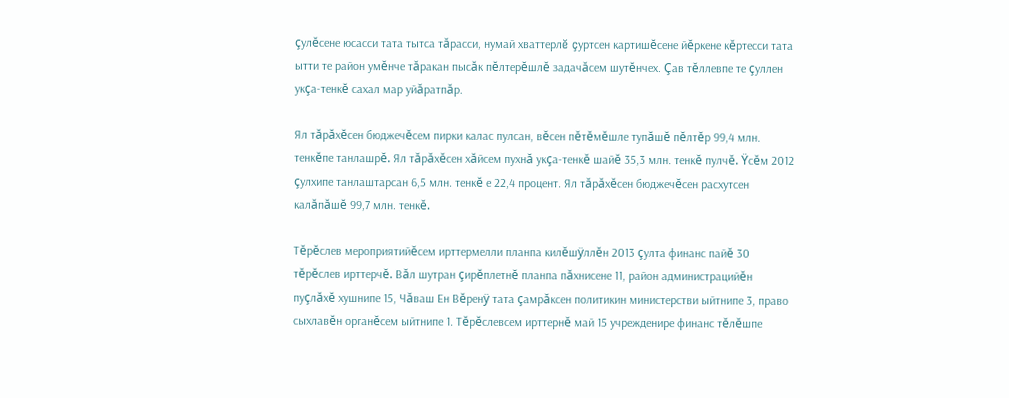çулĕсене юсасси тата тытса тăрасси, нумай хваттерлĕ çуртсен картишĕсене йĕркене кĕртесси тата ытти те район умĕнче тăракан пысăк пĕлтерĕшлĕ задачăсем шутĕнчех. Çав тĕллевпе те çуллен укçа-тенкĕ сахал мар уйăратпăр.

Ял тăрăхĕсен бюджечĕсем пирки калас пулсан, вĕсен пĕтĕмĕшле тупăшĕ пĕлтĕр 99,4 млн. тенкĕпе танлашрĕ. Ял тăрăхĕсен хăйсем пухнă укçа-тенкĕ шайĕ 35,3 млн. тенкĕ пулчĕ. Ÿсĕм 2012 çулхипе танлаштарсан 6,5 млн. тенкĕ е 22,4 процент. Ял тăрăхĕсен бюджечĕсен расхутсен калăпăшĕ 99,7 млн. тенкĕ.

Тĕрĕслев мероприятийĕсем ирттермелли планпа килĕшÿллĕн 2013 çулта финанс пайĕ 30 тĕрĕслев ирттерчĕ. Вăл шутран çирĕплетнĕ планпа пăхнисене 11, район администрацийĕн пуçлăхĕ хушнипе 15, Чăваш Ен Вĕренÿ тата çамрăксен политикин министерстви ыйтнипе 3, право сыхлавĕн органĕсем ыйтнипе 1. Тĕрĕслевсем ирттернĕ май 15 учрежденире финанс тĕлĕшпе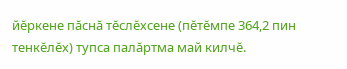йĕркене пăснă тĕслĕхсене (пĕтĕмпе 364,2 пин тенкĕлĕх) тупса палăртма май килчĕ.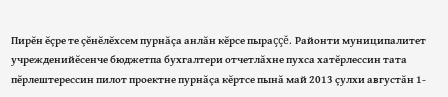Пирĕн ĕçре те çĕнĕлĕхсем пурнăçа анлăн кĕрсе пыраççĕ. Районти муниципалитет учрежденийĕсенче бюджетпа бухгалтери отчетлăхне пухса хатĕрлессин тата пĕрлештерессин пилот проектне пурнăçа кĕртсе пынă май 2013 çулхи августăн 1-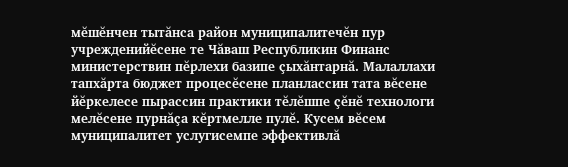мĕшĕнчен тытăнса район муниципалитечĕн пур учрежденийĕсене те Чăваш Республикин Финанс министерствин пĕрлехи базипе çыхăнтарнă. Малаллахи тапхăрта бюджет процесĕсене планлассин тата вĕсене йĕркелесе пырассин практики тĕлĕшпе çĕнĕ технологи мелĕсене пурнăçа кĕртмелле пулĕ. Кусем вĕсем муниципалитет услугисемпе эффективлă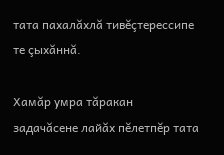тата пахалăхлă тивĕçтерессипе те çыхăннă.

Хамăр умра тăракан задачăсене лайăх пĕлетпĕр тата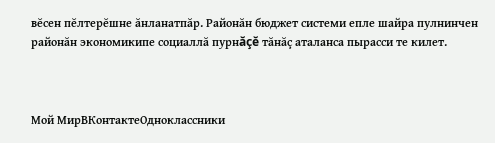вĕсен пĕлтерĕшне ăнланатпăр. Районăн бюджет системи епле шайра пулнинчен районăн экономикипе социаллă пурнăçĕ тăнăç аталанса пырасси те килет.



Мой МирВКонтактеОдноклассники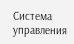Система управления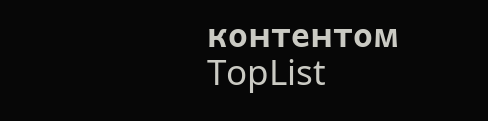контентом
TopList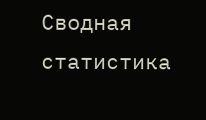Сводная статистика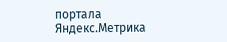портала Яндекс.Метрика